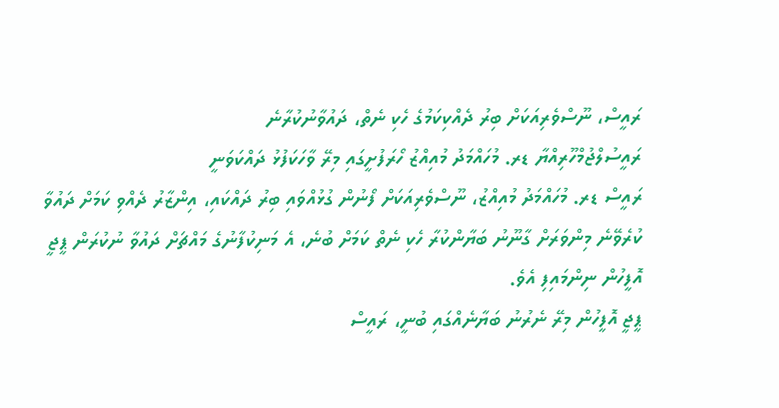ރައީސް، ނޫސްވެރިއަކަށް ބިރު ދެއްކިކަމުގެ ހެކި ނެތް، ދައުވާނުކުރާނެ
ރައީސުލްޖުމްހޫރިއްޔާ ޑރ. މުހައްމަދު މުއިއްޒު ހޯރަފުށީގައި މިރޭ ވާހަކަފުޅު ދައްކަވަނީ
ރައީސް ޑރ. މުހައްމަދު މުއިއްޒު، ނޫސްވެރިއަކަށް ފޯނުން ގުޅުއްވައި ބިރު ދައްކައި، އިންޒާރު ދެއްވި ކަމަށް ދައުވާ ކުރެވޭނެ މިންވަރަށް ގާނޫނު ބަޔާންކުރާ ހެކި ނެތް ކަމަށް ބުނެ، އެ މަނިކުފާނުގެ މައްޗަށް ދައުވާ ނުކުރަން ޕީޖީ އޮފީހުން ނިންމައިފި އެވެ.
ޕީޖީ އޮފީހުން މިރޭ ނެރުނު ބަޔާނެއްގައި ބުނީ، ރައީސް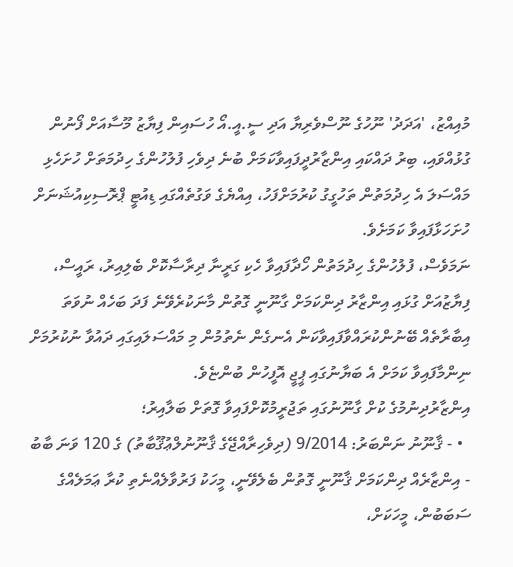މުއިއްޒު، 'އަދަދު' ނޫހުގެ ނޫސްވެރިޔާ އަދި ސީ.އީ.އޯ ހުސައިން ފިޔާޒު މޫސާއަށް ފޯނުން ގުޅުއްވައި، ބިރު ދައްކައި އިންޒާރުދީފައިވާކަމަށް ބުނެ ދިވެހި ފުލުހުންގެ ހިދުމަތަށް ހުށަހެޅި މައްސަލަ އެ ހިދުމަތުން ތަހުގީގު ކުރުމަށްފަހު، އިއްޔެގެ ވަގުތެއްގައި ޑިއުޓީ ޕްރޮސިކިއުޝަނަށް ހުށަހަޅާފައިވާ ކަމަށެވެ.
ނަމަވެސް، ފުލުހުންގެ ހިދުމަތުން ހޯދާފައިވާ ހެކި ގަރީނާ ދިރާސާކޮށް ބެލިއިރު، ރައީސް، ފިޔާޒުއަށް ގުޅައި އިންޒާރު ދިންކަމަށް ގާނޫނީ ގޮތުން މާނަކުރެވޭނެ ފަދަ ބަހެއް ނުވަތަ އިބާރާތެއް ބޭނުންކުރައްވާފައިވާކަން އެނގެން ނެތުމުން މި މައްސަލައިގައި ދައުވާ ނުކުރުމަށް ނިންމާފައިވާ ކަމަށް އެ ބަޔާނުގައި ޕީޖީ އޮފީހުން ބުންޏެވެ.
އިންޒާރުދިނުމުގެ ކުށް ގާނޫނުގައި ތަޖުރީމުކޮށްފައިވާ ގޮތަށް ބަލާއިރު؛
  • - ޤާނޫނު ނަންބަރު: 9/2014 (ދިވެހިރާއްޖޭގެ ޤާނޫނުލްޢުޤޫބާތު) ގެ 120 ވަނަ ބާބު - އިންޒާރެއް ދިންކަމަށް ޤާނޫނީ ގޮތުން ބެލެވޭނީ، މީހަކު ފަރުވާލެއްނެތި ކުރާ ޢަމަލެއްގެ ސަބަބުން، މީހަކަށް،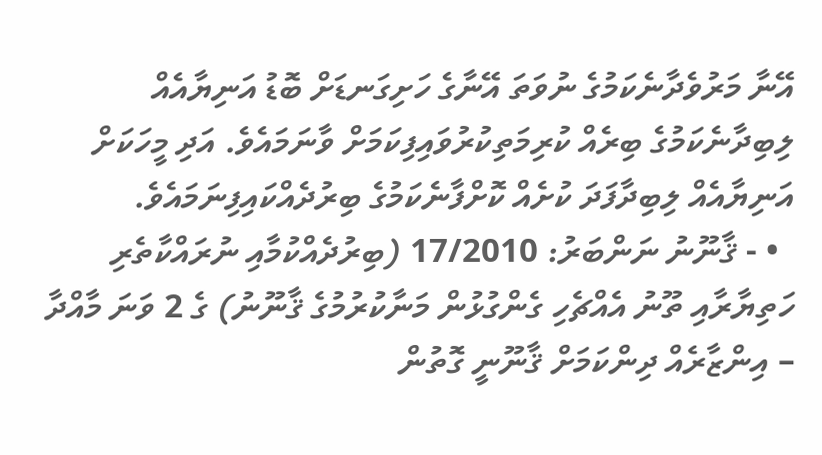އޭނާ މަރުވެދާނެކަމުގެ ނުވަތަ އޭނާގެ ހަށިގަނޑަށް ބޮޑު އަނިޔާއެއް ލިބިދާނެކަމުގެ ބިރެއް ކުރިމަތިކުރުވައިފިކަމަށް ވާނަމައެވެ. އަދި މީހަކަށް އަނިޔާއެއް ލިބިދާފަދަ ކުށެއް ކޮށްފާނެކަމުގެ ބިރުދެއްކައިފިނަމައެވެ.
  • - ޤާނޫނު ނަންބަރު: 17/2010 (ބިރުދެއްކުމާއި ނުރައްކާތެރި ހަތިޔާރާއި ތޫނު އެއްޗެހި ގެންގުޅުން މަނާކުރުމުގެ ޤާނޫނު) ގެ 2 ވަނަ މާއްދާ – އިންޒާރެއް ދިންކަމަށް ޤާނޫނީ ގޮތުން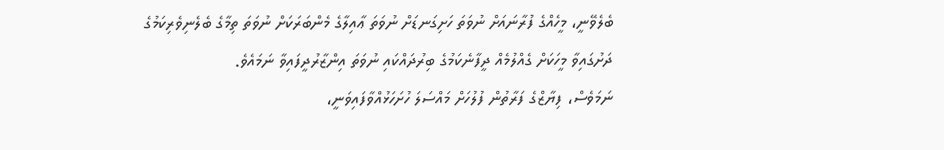ބެލެވޭނީ، މީހެއްގެ ފުރާނައަށް ނުވަތަ ހަށިގަނޑަށް ނުވަތަ ޢާއިލާގެ މެންބަރަކަށް ނުވަތަ ތިމާގެ ބެލެނިވެރިކަމުގެ ދަށުގައިވާ މީހަކަށް ގެއްލުމެއް ދީފާނެކަމުގެ ބިރުދައްކައި ނުވަތަ އިންޒާރުދީފައިވާ ނަމައެވެ.
ނަމަވެސް، ފިޔާޒްގެ ފަރާތުން ފުލުހަށް މައްސަލަ ހުށަހަޅުއްވާފައިވަނީ،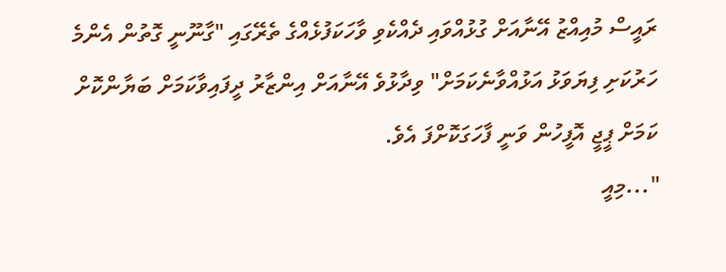ރައީސް މުއިއްޒު އޭނާއަށް ގުޅުއްވައި ދެއްކެވި ވާހަކަފުޅެއްގެ ތެރޭގައި "ގާނޫނީ ގޮތުން އެންމެ ހަރުކަށި ފިޔަވަޅު އަޅުއްވާނެކަމަށް" ވިދާޅުވެ އޭނާއަށް އިންޒާރު ދީފައިވާކަމަށް ބަޔާންކޮށް ކަމަށް ޕީޖީ އޮފީހުން ވަނީ ފާހަގަކޮށްފަ އެވެ.
"...މިއީ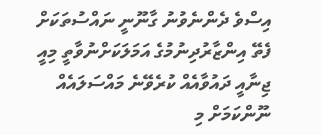އިސްވެ ދެންނެވުނު ގާނޫނީ ނައްސުތަކަށް ފެތޭ އިންޒާރުދިނުމުގެ އަމަލަކަށްނުވާތީ މިއީ ޖިނާއީ ދައުވާއެއް ކުރެވޭނެ މައްސަލައެއް ނޫންކަމަށް މި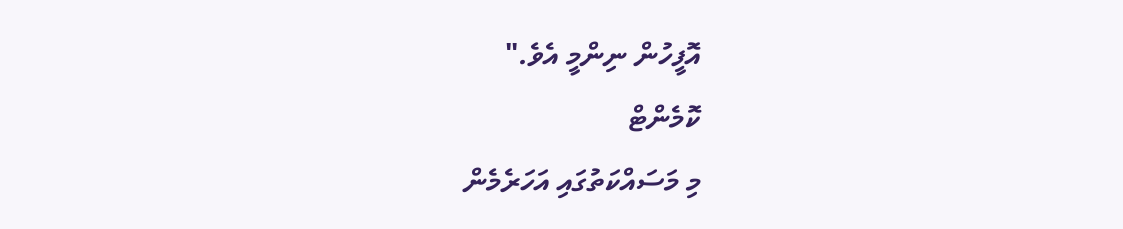އޮފީހުން ނިންމީ އެވެ."
ކޮމެންޓް
މި މަސައްކަތުގައި އަހަރެމެން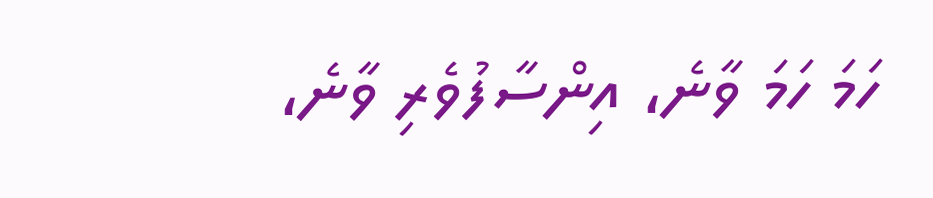ހަމަ ހަމަ ވާނެ، އިންސާފުވެރި ވާނެ،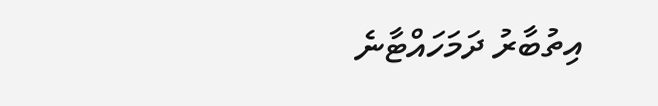އިތުބާރު ދަމަހައްޓާނެ